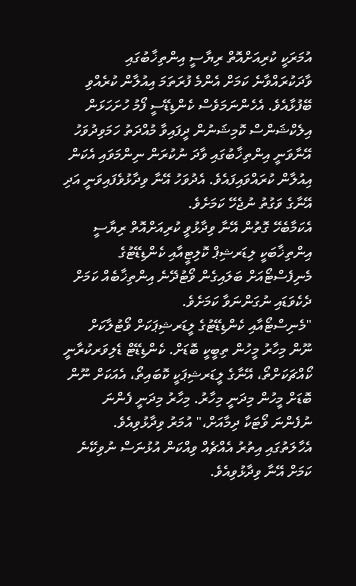އުމަރަކީ ކުރިއަށްއޮތް ރިޔާސީ އިންތިޚާބުގައި ވާދަކުރައްވާނެ ކަމަށް އެންމެ ފުރަތަމަ އިއުލާން ކުރެއްވި ބޭފުޅާއެވެ. އެހެންނަމަވެސް ކެންޑިޑޭސީ ފޯމު ހުށަހަޅަން އިލެކްޝަންސް ކޮމިޝަނުން ދީފައިވާ މުއްދަތު ހަމަވިދުވަހު އޭނާވަނީ އިންތިޚާބުގައި ވާދަ ނުކުރަން ނިންމަވައި އެކަން އިއުލާން ކުރައްވައިފައެވެ. އެދުވަހު އޭނާ ވިދާޅުވެފައިވަނީ އަދި އޭނާގެ ވަގުތު ނުޖެހޭ ކަމަށެވެ.
އެކަމާބެހޭ ގޮތުން އޭނާ ވިދާޅުވީ ކުރިއަށްއޮތް ރިޔާސީ އިންތިޚާބަކީ ލިޑަރޝިޕް ކޮލިޓީއާއި ކެންޑިޑޭޓުގެ މެނިފެސްޓޯއަށް ބަލައިގެން ވޯޓުދޭނެ އިންތިޚާބެއް ކަމަށް ދެކެވަޑައި ނުގަންނަވާ ކަމަށެވެ.
"މެނިސްޓޯއާއި ކެންޑިޑޭޓުގެ ލީޑަރޝިޕަކަށް ވޯޓުލާކަށް ނޫން މިހާރު މީހުން ތިބީކީ ބޮޑަށް. ކެންޑިޑޭޓް ޑެލިވަރކުރާނީ ކޯއްޗަކަށްތޯ، އޭނާގެ ލީޑަރޝިޕަކީ ކޮބައިތޯ، އެއަކަށް ނޫން ބޮޑަށް މީހުން މިދަނީ މިހާރު. މިހާރު މިދަނީ ފެންނަ ނުފެންނަ ވޯޓަކާ ދިމާއަށް،" އުމަރު ވިދާޅުވިއެވެ.
އެހާލަތުގައި އިތުރު އެއްޗެއް ވިއްކަން އުޅުނަސް ނުވިކޭނެ ކަމަށް އޭނާ ވިދާޅުވިއެވެ.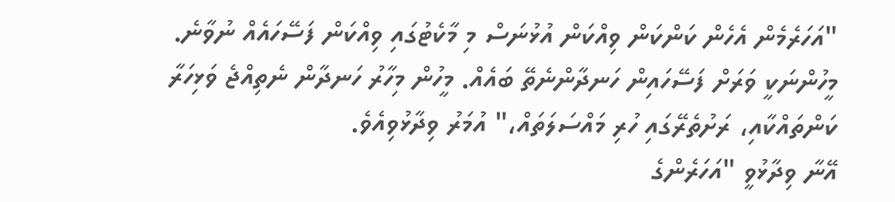"އަހަރެމެން އެހެން ކަންކަން ވިއްކަން އުޅުނަސް މި މާކެޓުގައި ވިއްކަން ފަސޭހައެއް ނުވާނެ. މީހުންނަކީ ވަރަށް ފަސޭހައިން ހަނދާންނެތޭ ބައެއް. މީހުން މިހާރު ހަނދާން ނެތިއްޖެ ވަޅިހަރާ ކަންތައްކާއި، ރަށުތެރޭގައި ހުރި މައްސަލަތައް،" އުމަރު ވިދާޅުވިއެވެ.
އޭނާ ވިދާޅުވީ "އަހަރެންގެ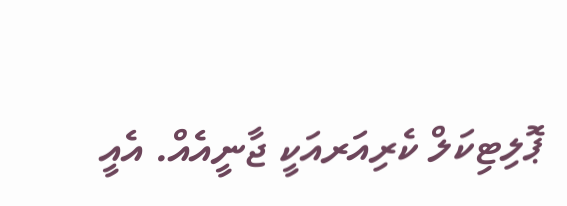ޕޮލިޓިކަލް ކެރިއަރއަކީ ޖާނީއެއް. އެއީ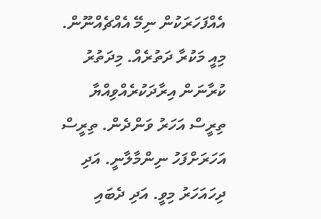އެއްފަހަރަކުން ނިމޭ އެއްޗެއްނޫން. މިއީ މަކުރާ ދަތުރެއް. މިދަތުރު ކުރާނަން އިރާދަކުރެއްވިއްޔާ ތިރީސް އަހަރު ވަންދެން. ތިރީސް އަހަރަށްފަހު ނިންމާލާނީ. އަދި ދިހައަހަރު މިވީ. އަދި ދެބައި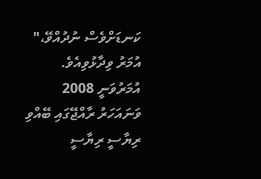ކަނޑަށްވެސް ނުދުއްވޭ،" އުމަރު ވިދާޅުވިއެވެ.
އުމަރުވަނީ 2008 ވަނައަހަރު ރާއްޖޭގައި ބޭއްވި ރިޔާސީ ރިޔާސީ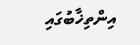އިންތިޚާބުގައި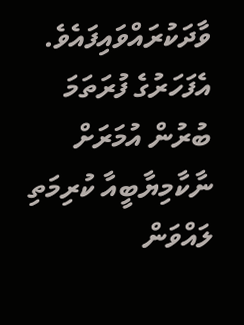ވާދަކުރައްވައިފައެވެ. އެފަހަރުގެ ފުރަތަމަ ބުރުން އުމަރަށް ނާކާމިޔާބީއާ ކުރިމަތި ލައްވަން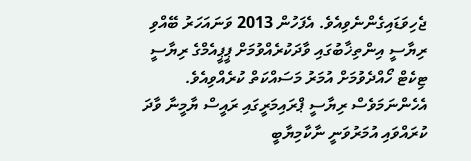ޖެހިވަޑައިގެންނެވިއެވެ. އެފަހުން 2013 ވަނައަހަރު ބޭއްވި ރިޔާސީ އިންތިޚާބުގައި ވާދަކުރެއްވުމަށް ޕީޕީއެމްގެ ރިޔާސީ ޓިކެޓް ހޯއްދެވުމަށް އުމަރު މަސައްކަތް ކުރެއްވިއެވެ. އެހެންނަމަވެސް ރިޔާސީ ޕްރައިމަރީގައި ރައީސް ޔާމީނާ ވާދަ ކުރައްވައި އުމަރުވަނީ ނާކާމިޔާބީ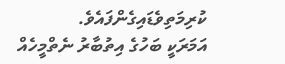ކުރިމަތިވެޑައިގެންފައެވެ.
އަމަރަކީ ބަހުގެ އިތުބާރު ނެތްމީހެއް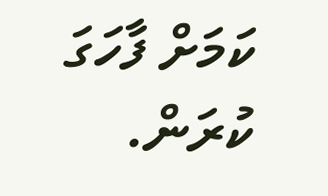ކަމަށް ފާހަގަ ކުރަން.